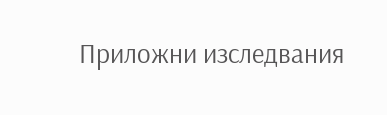Приложни изследвания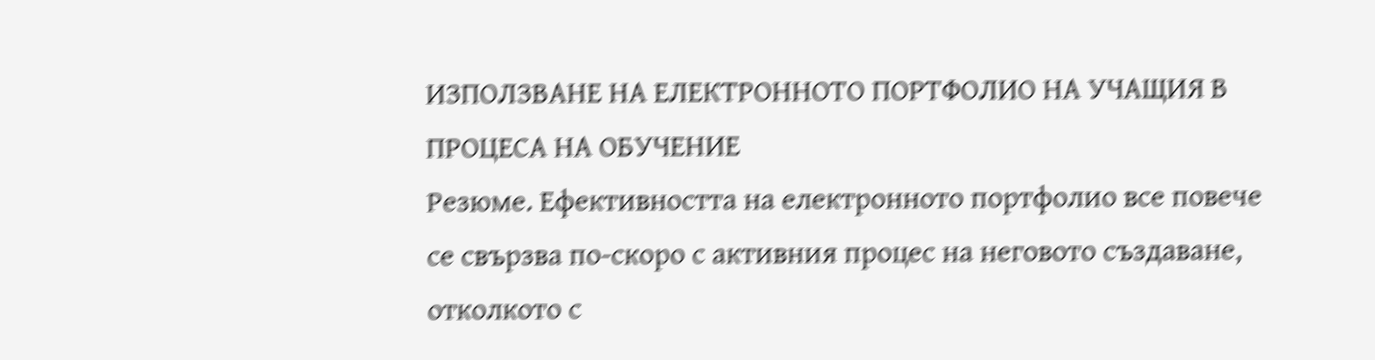ИЗПОЛЗВАНЕ НА ЕЛЕКТРОННОТО ПОРТФОЛИО НА УЧАЩИЯ В ПРОЦЕСА НА ОБУЧЕНИЕ
Резюме. Ефективността на електронното портфолио все повече се свързва по-скоро с активния процес на неговото създаване, отколкото с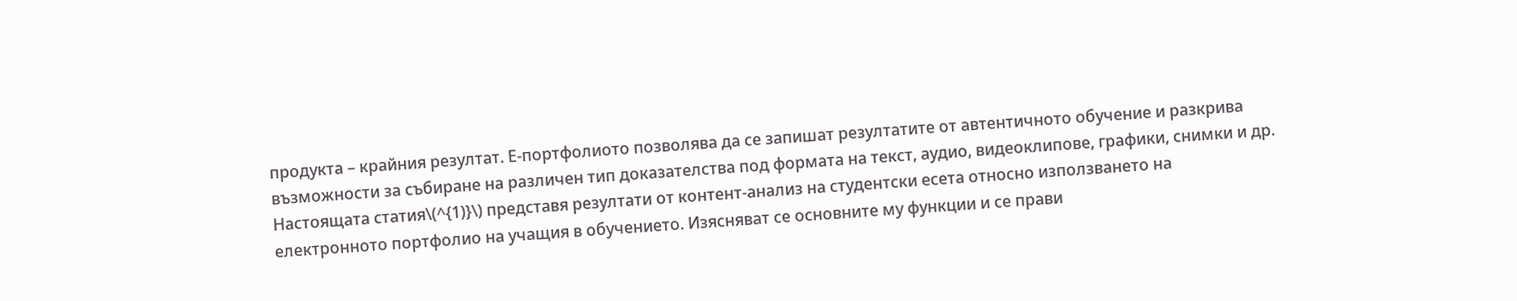продукта – крайния резултат. Е-портфолиото позволява да се запишат резултатите от автентичното обучение и разкрива възможности за събиране на различен тип доказателства под формата на текст, аудио, видеоклипове, графики, снимки и др. Настоящата статия\(^{1)}\) представя резултати от контент-анализ на студентски есета относно използването на електронното портфолио на учащия в обучението. Изясняват се основните му функции и се прави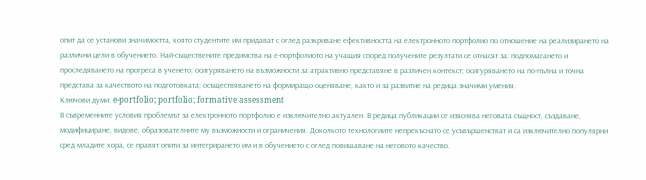опит да се установи значимостта, която студентите им придават с оглед разкриване ефективността на електронното портфолио по отношение на реализирането на различни цели в обучението. Най-съществените предимства на е-портфолиото на учащия според получените резултати се отнасят за: подпомагането и проследяването на прогреса в ученето; осигуряването на възможности за атрактивно представяне в различен контекст; осигуряването на по-пълна и точна представа за качеството на подготовката; осъществяването на формиращо оценяване, както и за развитие на редица значими умения.
Ключови думи: e-portfolio; portfolio; formative assessment
В съвременните условия проблемът за електронното портфолио е изключително актуален. В редица публикации се изяснява неговата същност, създаване, модифициране, видове, образователните му възможности и ограничения. Доколкото технологиите непрекъснато се усъвършенстват и са изключително популярни сред младите хора, се правят опити за интегрирането им и в обучението с оглед повишаване на неговото качество.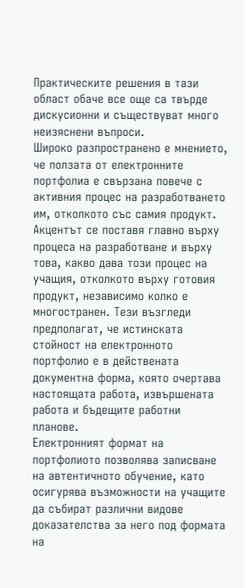Практическите решения в тази област обаче все още са твърде дискусионни и съществуват много неизяснени въпроси.
Широко разпространено е мнението, че ползата от електронните портфолиа е свързана повече с активния процес на разработването им, отколкото със самия продукт. Акцентът се поставя главно върху процеса на разработване и върху това, какво дава този процес на учащия, отколкото върху готовия продукт, независимо колко е многостранен. Тези възгледи предполагат, че истинската стойност на електронното портфолио е в действената документна форма, която очертава настоящата работа, извършената работа и бъдещите работни планове.
Електронният формат на портфолиото позволява записване на автентичното обучение, като осигурява възможности на учащите да събират различни видове доказателства за него под формата на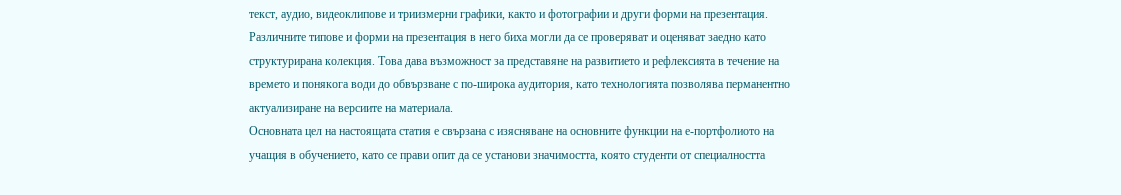текст, аудио, видеоклипове и триизмерни графики, както и фотографии и други форми на презентация. Различните типове и форми на презентация в него биха могли да се проверяват и оценяват заедно като структурирана колекция. Това дава възможност за представяне на развитието и рефлексията в течение на времето и понякога води до обвързване с по-широка аудитория, като технологията позволява перманентно актуализиране на версиите на материала.
Основната цел на настоящата статия е свързана с изясняване на основните функции на е-портфолиото на учащия в обучението, като се прави опит да се установи значимостта, която студенти от специалността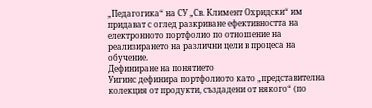„Педагогика“ на СУ „Св. Климент Охридски“ им придават с оглед разкриване ефективността на електронното портфолио по отношение на реализирането на различни цели в процеса на обучение.
Дефиниране на понятието
Уигинс дефинира портфолиото като „представителна колекция от продукти, създадени от някого“ (по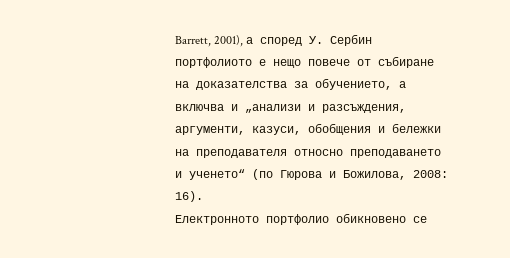Barrett, 2001), а според У. Сербин портфолиото е нещо повече от събиране на доказателства за обучението, а включва и „анализи и разсъждения, аргументи, казуси, обобщения и бележки на преподавателя относно преподаването и ученето“ (по Гюрова и Божилова, 2008: 16).
Електронното портфолио обикновено се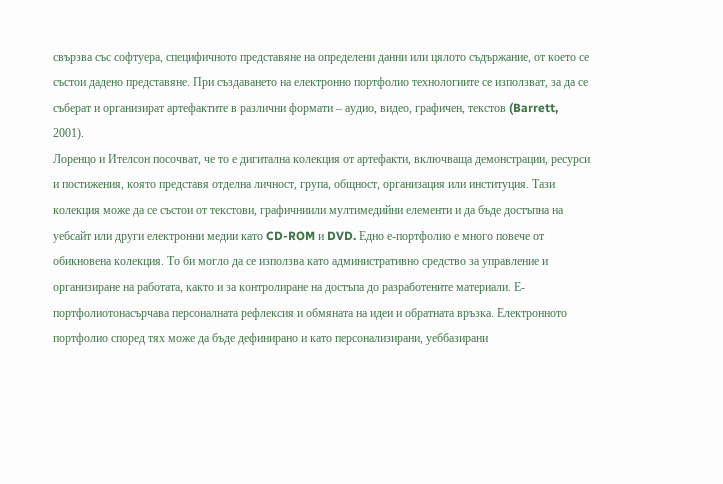свързва със софтуера, специфичното представяне на определени данни или цялото съдържание, от което се състои дадено представяне. При създаването на електронно портфолио технологиите се използват, за да се съберат и организират артефактите в различни формати – аудио, видео, графичен, текстов (Barrett, 2001).
Лоренцо и Ителсон посочват, че то е дигитална колекция от артефакти, включваща демонстрации, ресурси и постижения, която представя отделна личност, група, общност, организация или институция. Тази колекция може да се състои от текстови, графичниили мултимедийни елементи и да бъде достъпна на уебсайт или други електронни медии като CD-ROM и DVD. Едно е-портфолио е много повече от обикновена колекция. То би могло да се използва като административно средство за управление и организиране на работата, както и за контролиране на достъпа до разработените материали. Е-портфолиотонасърчава персоналната рефлексия и обмяната на идеи и обратната връзка. Електронното портфолио според тях може да бъде дефинирано и като персонализирани, уеббазирани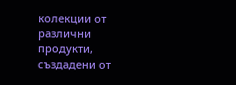колекции от различни продукти, създадени от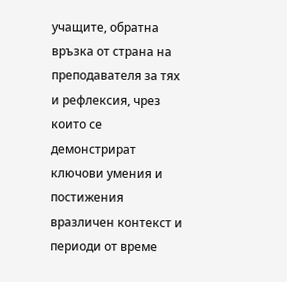учащите, обратна връзка от страна на преподавателя за тях и рефлексия, чрез които се демонстрират ключови умения и постижения вразличен контекст и периоди от време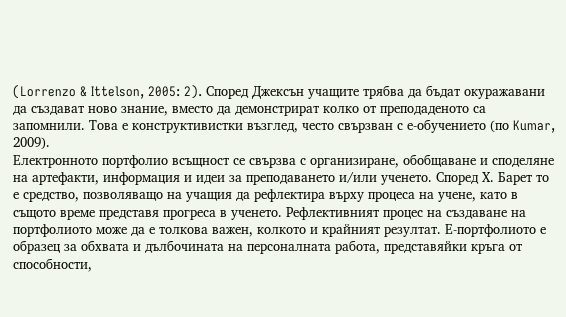(Lorrenzo & Ittelson, 2005: 2). Според Джексън учащите трябва да бъдат окуражавани да създават ново знание, вместо да демонстрират колко от преподаденото са запомнили. Това е конструктивистки възглед, често свързван с е-обучението (по Kumar, 2009).
Електронното портфолио всъщност се свързва с организиране, обобщаване и споделяне на артефакти, информация и идеи за преподаването и/или ученето. Според Х. Барет то е средство, позволяващо на учащия да рефлектира върху процеса на учене, като в същото време представя прогреса в ученето. Рефлективният процес на създаване на портфолиото може да е толкова важен, колкото и крайният резултат. Е-портфолиото е образец за обхвата и дълбочината на персоналната работа, представяйки кръга от способности,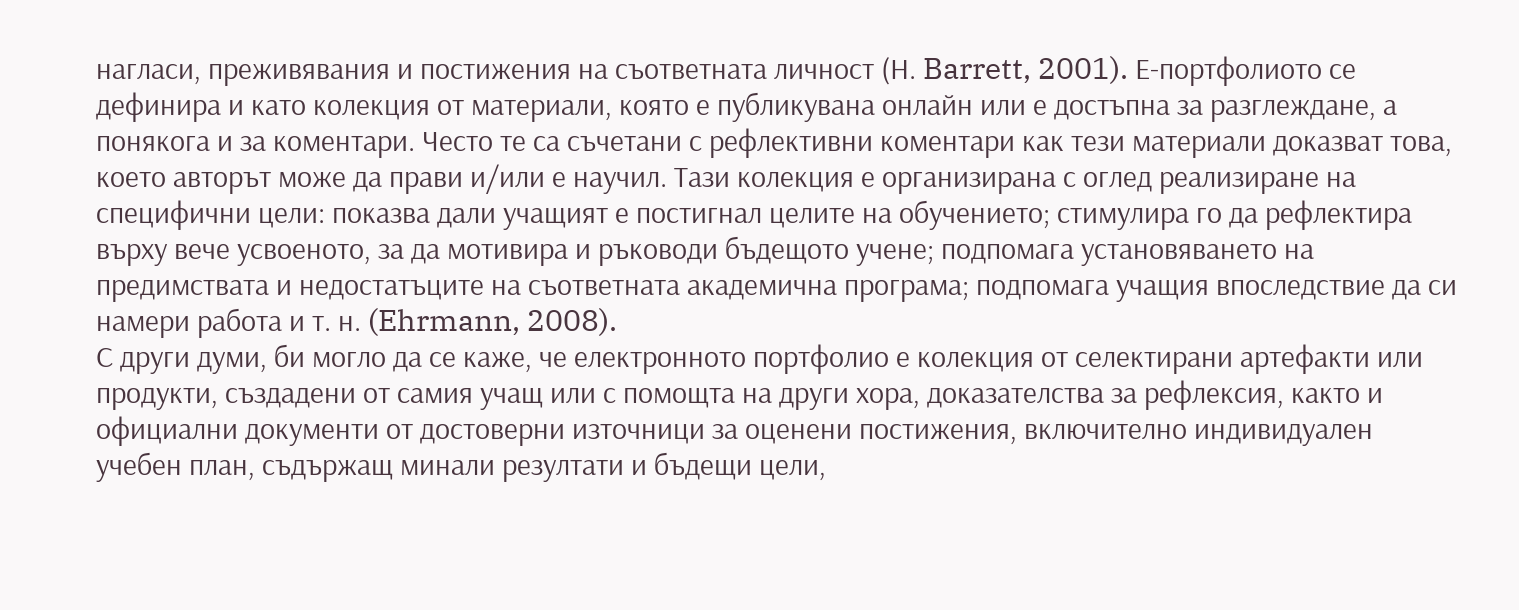нагласи, преживявания и постижения на съответната личност (Н. Barrett, 2001). Е-портфолиото се дефинира и като колекция от материали, която е публикувана онлайн или е достъпна за разглеждане, а понякога и за коментари. Често те са съчетани с рефлективни коментари как тези материали доказват това, което авторът може да прави и/или е научил. Тази колекция е организирана с оглед реализиране на специфични цели: показва дали учащият е постигнал целите на обучението; стимулира го да рефлектира върху вече усвоеното, за да мотивира и ръководи бъдещото учене; подпомага установяването на предимствата и недостатъците на съответната академична програма; подпомага учащия впоследствие да си намери работа и т. н. (Ehrmann, 2008).
С други думи, би могло да се каже, че електронното портфолио е колекция от селектирани артефакти или продукти, създадени от самия учащ или с помощта на други хора, доказателства за рефлексия, както и официални документи от достоверни източници за оценени постижения, включително индивидуален учебен план, съдържащ минали резултати и бъдещи цели,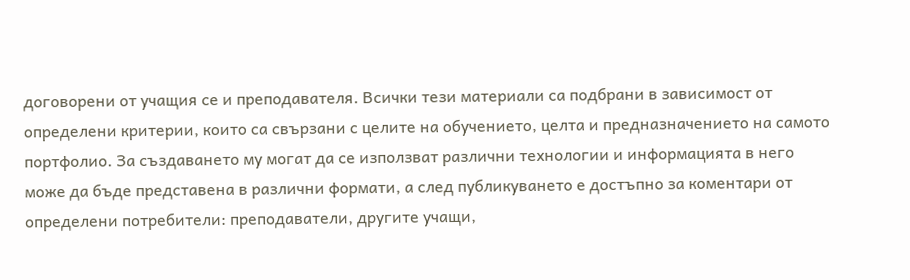договорени от учащия се и преподавателя. Всички тези материали са подбрани в зависимост от определени критерии, които са свързани с целите на обучението, целта и предназначението на самото портфолио. За създаването му могат да се използват различни технологии и информацията в него може да бъде представена в различни формати, а след публикуването е достъпно за коментари от определени потребители: преподаватели, другите учащи,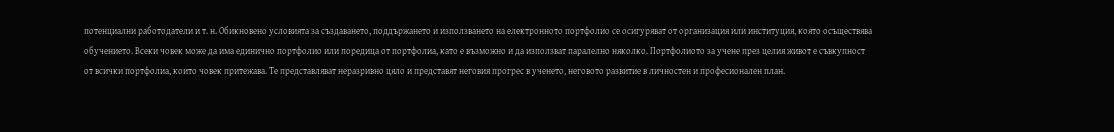потенциални работодатели и т. н. Обикновено условията за създаването, поддържането и използването на електронното портфолио се осигуряват от организация или институция, която осъществява обучението. Всеки човек може да има единично портфолио или поредица от портфолиа, като е възможно и да използват паралелно няколко. Портфолиото за учене през целия живот е съвкупност от всички портфолиа, които човек притежава. Те представляват неразривно цяло и представят неговия прогрес в ученето, неговото развитие в личностен и професионален план.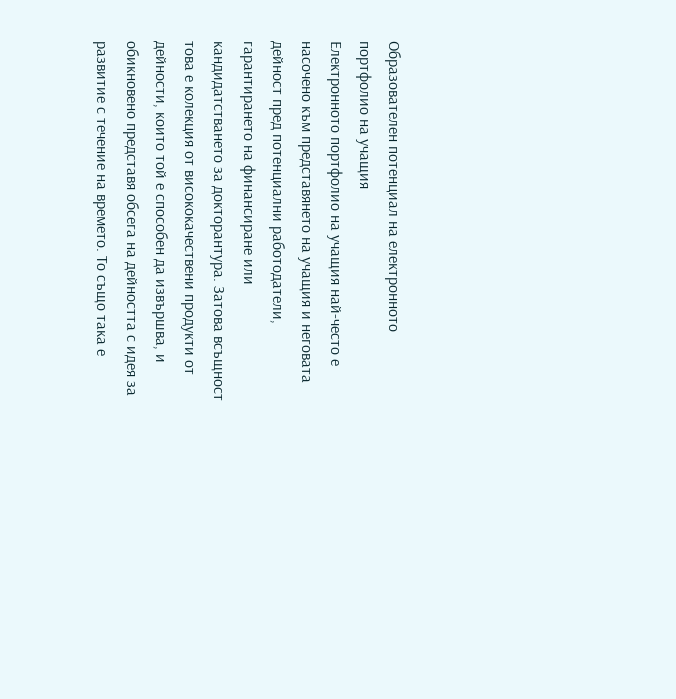Образователен потенциал на електронното портфолио на учащия
Електронното портфолио на учащия най-често е насочено към представянето на учащия и неговата дейност пред потенциални работодатели, гарантирането на финансиране или кандидатстването за докторантура. Затова всъщност това е колекция от висококачествени продукти от дейности, които той е способен да извършва, и обикновено представя обсега на дейността с идея за развитие с течение на времето. То също така е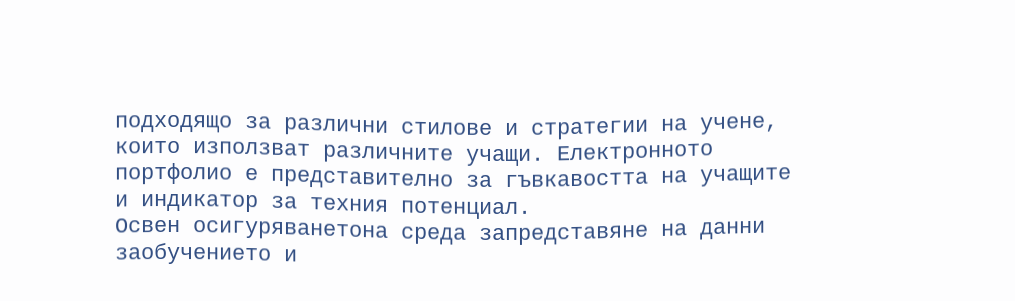подходящо за различни стилове и стратегии на учене, които използват различните учащи. Електронното портфолио е представително за гъвкавостта на учащите и индикатор за техния потенциал.
Освен осигуряванетона среда запредставяне на данни заобучението и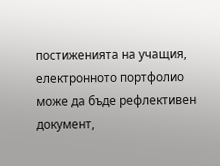постиженията на учащия, електронното портфолио може да бъде рефлективен документ,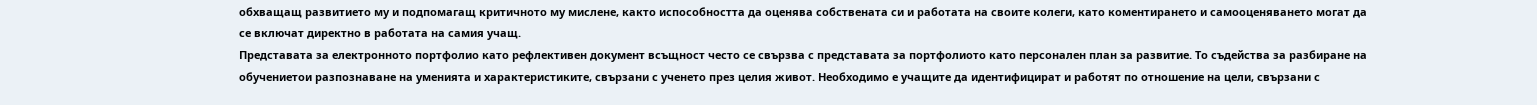обхващащ развитието му и подпомагащ критичното му мислене, както испособността да оценява собствената си и работата на своите колеги, като коментирането и самооценяването могат да се включат директно в работата на самия учащ.
Представата за електронното портфолио като рефлективен документ всъщност често се свързва с представата за портфолиото като персонален план за развитие. То съдейства за разбиране на обучениетои разпознаване на уменията и характеристиките, свързани с ученето през целия живот. Необходимо е учащите да идентифицират и работят по отношение на цели, свързани с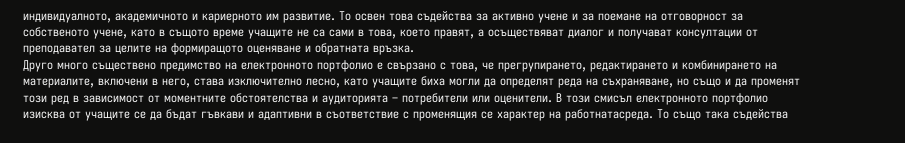индивидуалното, академичното и кариерното им развитие. То освен това съдейства за активно учене и за поемане на отговорност за собственото учене, като в същото време учащите не са сами в това, което правят, а осъществяват диалог и получават консултации от преподавател за целите на формиращото оценяване и обратната връзка.
Друго много съществено предимство на електронното портфолио е свързано с това, че прегрупирането, редактирането и комбинирането на материалите, включени в него, става изключително лесно, като учащите биха могли да определят реда на съхраняване, но също и да променят този ред в зависимост от моментните обстоятелства и аудиторията – потребители или оценители. В този смисъл електронното портфолио изисква от учащите се да бъдат гъвкави и адаптивни в съответствие с променящия се характер на работнатасреда. То също така съдейства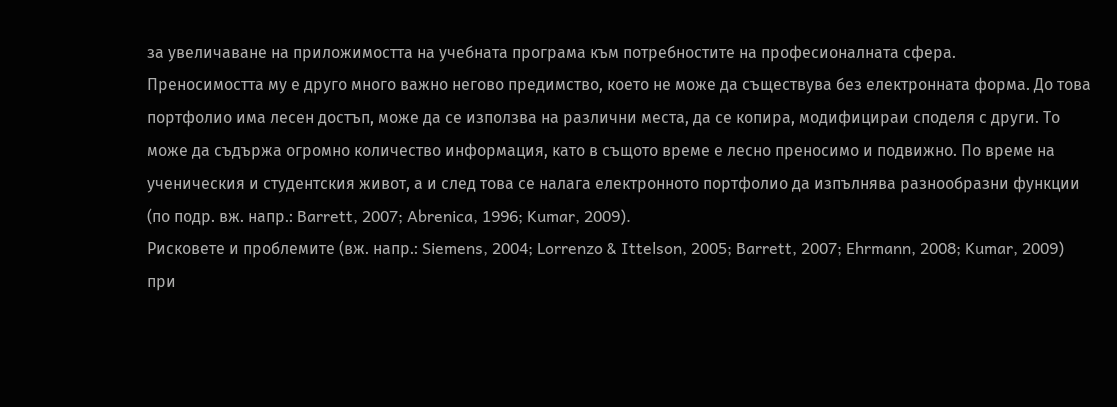за увеличаване на приложимостта на учебната програма към потребностите на професионалната сфера.
Преносимостта му е друго много важно негово предимство, което не може да съществува без електронната форма. До това портфолио има лесен достъп, може да се използва на различни места, да се копира, модифицираи споделя с други. То може да съдържа огромно количество информация, като в същото време е лесно преносимо и подвижно. По време на ученическия и студентския живот, а и след това се налага електронното портфолио да изпълнява разнообразни функции (по подр. вж. напр.: Barrett, 2007; Abrenica, 1996; Kumar, 2009).
Рисковете и проблемите (вж. напр.: Siemens, 2004; Lorrenzo & Ittelson, 2005; Barrett, 2007; Ehrmann, 2008; Kumar, 2009) при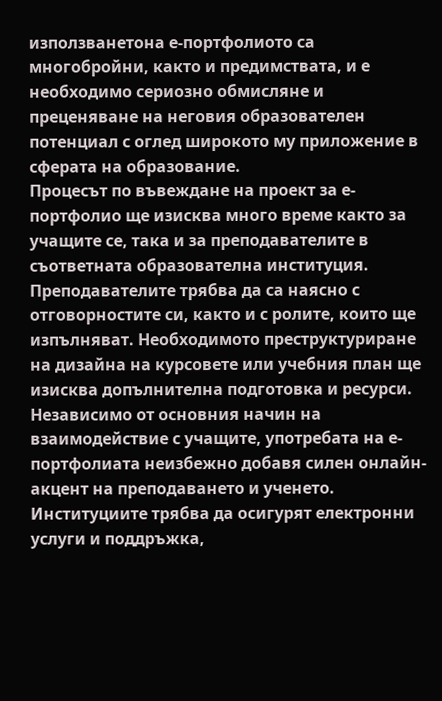използванетона е-портфолиото са многобройни, както и предимствата, и е необходимо сериозно обмисляне и преценяване на неговия образователен потенциал с оглед широкото му приложение в сферата на образование.
Процесът по въвеждане на проект за е-портфолио ще изисква много време както за учащите се, така и за преподавателите в съответната образователна институция. Преподавателите трябва да са наясно с отговорностите си, както и с ролите, които ще изпълняват. Необходимото преструктуриране на дизайна на курсовете или учебния план ще изисква допълнителна подготовка и ресурси. Независимо от основния начин на взаимодействие с учащите, употребата на е-портфолиата неизбежно добавя силен онлайн-акцент на преподаването и ученето. Институциите трябва да осигурят електронни услуги и поддръжка,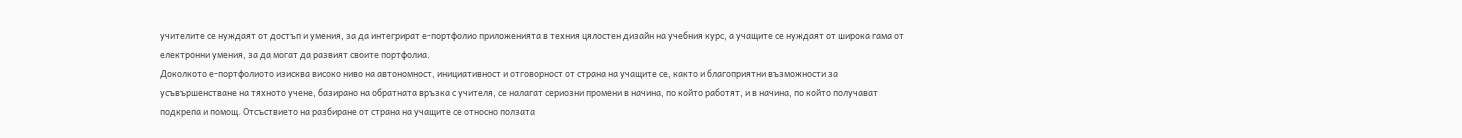учителите се нуждаят от достъп и умения, за да интегрират е-портфолио приложенията в техния цялостен дизайн на учебния курс, а учащите се нуждаят от широка гама от електронни умения, за да могат да развият своите портфолиа.
Доколкото е-портфолиото изисква високо ниво на автономност, инициативност и отговорност от страна на учащите се, както и благоприятни възможности за усъвършенстване на тяхното учене, базирано на обратната връзка с учителя, се налагат сериозни промени в начина, по който работят, и в начина, по който получават подкрепа и помощ. Отсъствието на разбиране от страна на учащите се относно ползата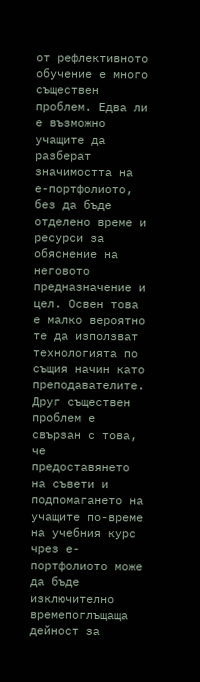от рефлективното обучение е много съществен проблем. Едва ли е възможно учащите да разберат значимостта на е-портфолиото, без да бъде отделено време и ресурси за обяснение на неговото предназначение и цел. Освен това е малко вероятно те да използват технологията по същия начин като преподавателите.
Друг съществен проблем е свързан с това, че предоставянето на съвети и подпомагането на учащите по-време на учебния курс чрез е-портфолиото може да бъде изключително времепоглъщаща дейност за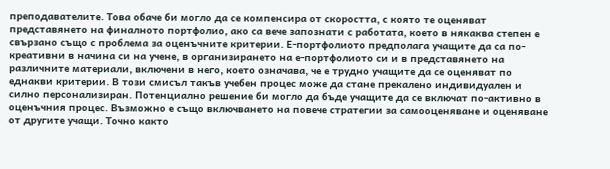преподавателите. Това обаче би могло да се компенсира от скоростта, с която те оценяват представянето на финалното портфолио, ако са вече запознати с работата, което в някаква степен е свързано също с проблема за оценъчните критерии. Е-портфолиото предполага учащите да са по-креативни в начина си на учене, в организирането на е-портфолиото си и в представянето на различните материали, включени в него, което означава, че е трудно учащите да се оценяват по еднакви критерии. В този смисъл такъв учебен процес може да стане прекалено индивидуален и силно персонализиран. Потенциално решение би могло да бъде учащите да се включат по-активно в оценъчния процес. Възможно е също включването на повече стратегии за самооценяване и оценяване от другите учащи. Точно както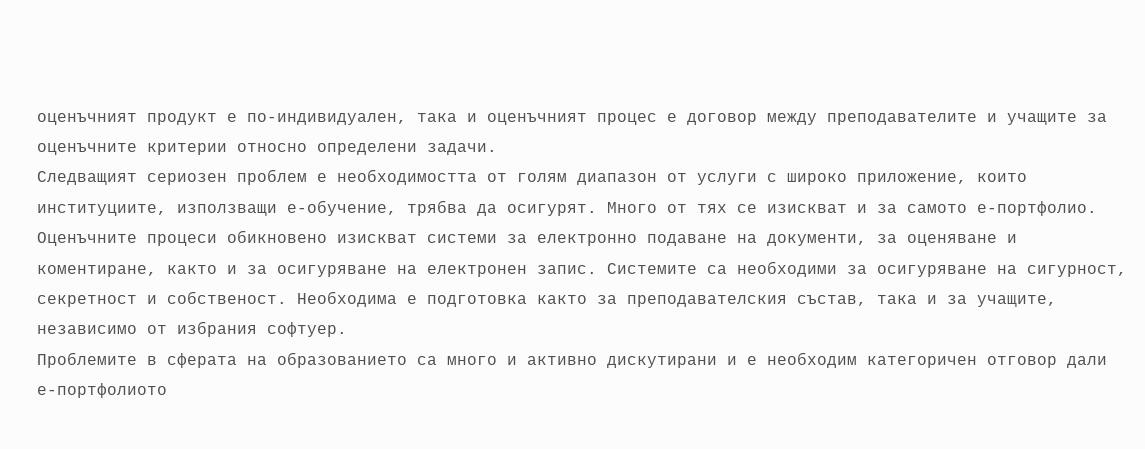оценъчният продукт е по-индивидуален, така и оценъчният процес е договор между преподавателите и учащите за оценъчните критерии относно определени задачи.
Следващият сериозен проблем е необходимостта от голям диапазон от услуги с широко приложение, които институциите, използващи е-обучение, трябва да осигурят. Много от тях се изискват и за самото е-портфолио. Оценъчните процеси обикновено изискват системи за електронно подаване на документи, за оценяване и коментиране, както и за осигуряване на електронен запис. Системите са необходими за осигуряване на сигурност, секретност и собственост. Необходима е подготовка както за преподавателския състав, така и за учащите, независимо от избрания софтуер.
Проблемите в сферата на образованието са много и активно дискутирани и е необходим категоричен отговор дали е-портфолиото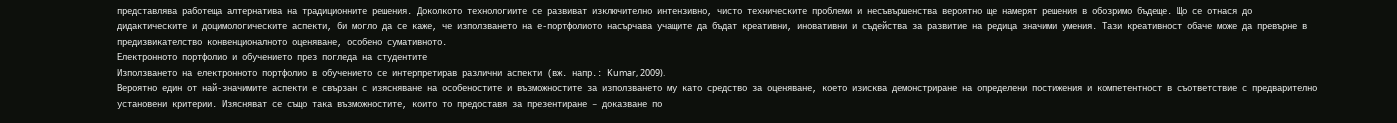представлява работеща алтернатива на традиционните решения. Доколкото технологиите се развиват изключително интензивно, чисто техническите проблеми и несъвършенства вероятно ще намерят решения в обозримо бъдеще. Що се отнася до дидактическите и доцимологическите аспекти, би могло да се каже, че използването на е-портфолиото насърчава учащите да бъдат креативни, иновативни и съдейства за развитие на редица значими умения. Тази креативност обаче може да превърне в предизвикателство конвенционалното оценяване, особено сумативното.
Електронното портфолио и обучението през погледа на студентите
Използването на електронното портфолио в обучението се интерпретирав различни аспекти (вж. напр.: Kumar, 2009).
Вероятно един от най-значимите аспекти е свързан с изясняване на особеностите и възможностите за използването му като средство за оценяване, което изисква демонстриране на определени постижения и компетентност в съответствие с предварително установени критерии. Изясняват се също така възможностите, които то предоставя за презентиране – доказване по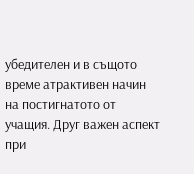убедителен и в същото време атрактивен начин на постигнатото от учащия. Друг важен аспект при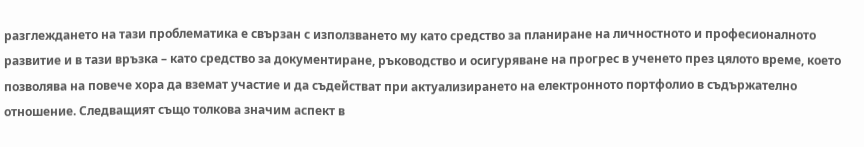разглеждането на тази проблематика е свързан с използването му като средство за планиране на личностното и професионалното развитие и в тази връзка – като средство за документиране, ръководство и осигуряване на прогрес в ученето през цялото време, което позволява на повече хора да вземат участие и да съдействат при актуализирането на електронното портфолио в съдържателно отношение. Следващият също толкова значим аспект в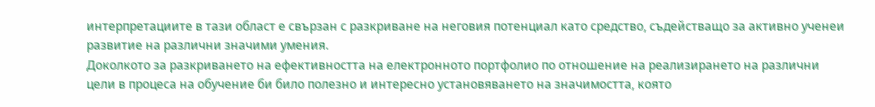интерпретациите в тази област е свързан с разкриване на неговия потенциал като средство, съдействащо за активно ученеи развитие на различни значими умения.
Доколкото за разкриването на ефективността на електронното портфолио по отношение на реализирането на различни цели в процеса на обучение би било полезно и интересно установяването на значимостта, която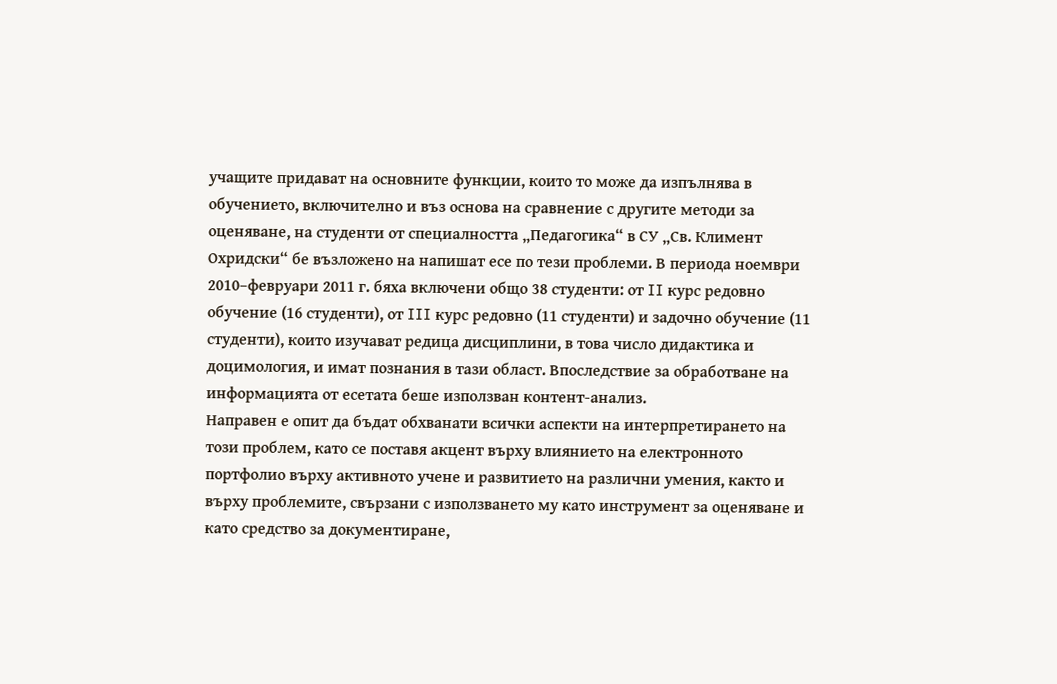учащите придават на основните функции, които то може да изпълнява в обучението, включително и въз основа на сравнение с другите методи за оценяване, на студенти от специалността „Педагогика“ в СУ „Св. Климент Охридски“ бе възложено на напишат есе по тези проблеми. В периода ноември 2010–февруари 2011 г. бяха включени общо 38 студенти: от II курс редовно обучение (16 студенти), от III курс редовно (11 студенти) и задочно обучение (11 студенти), които изучават редица дисциплини, в това число дидактика и доцимология, и имат познания в тази област. Впоследствие за обработване на информацията от есетата беше използван контент-анализ.
Направен е опит да бъдат обхванати всички аспекти на интерпретирането на този проблем, като се поставя акцент върху влиянието на електронното портфолио върху активното учене и развитието на различни умения, както и върху проблемите, свързани с използването му като инструмент за оценяване и като средство за документиране,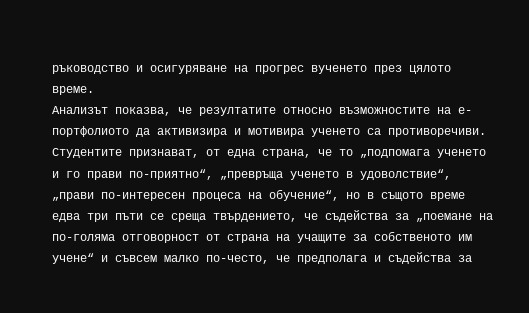ръководство и осигуряване на прогрес вученето през цялото време.
Анализът показва, че резултатите относно възможностите на е-портфолиото да активизира и мотивира ученето са противоречиви. Студентите признават, от една страна, че то „подпомага ученето и го прави по-приятно“, „превръща ученето в удоволствие“, „прави по-интересен процеса на обучение“, но в същото време едва три пъти се среща твърдението, че съдейства за „поемане на по-голяма отговорност от страна на учащите за собственото им учене“ и съвсем малко по-често, че предполага и съдейства за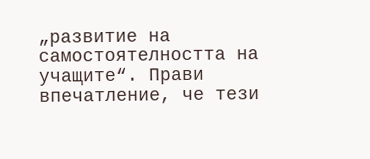„развитие на самостоятелността на учащите“. Прави впечатление, че тези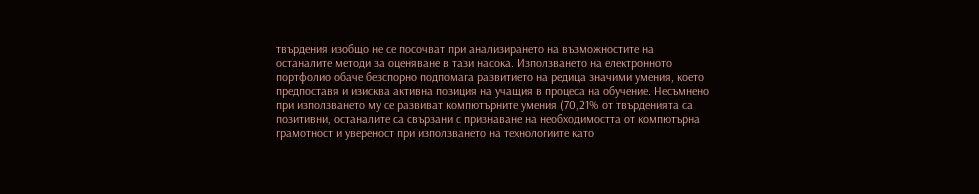твърдения изобщо не се посочват при анализирането на възможностите на останалите методи за оценяване в тази насока. Използването на електронното портфолио обаче безспорно подпомага развитието на редица значими умения, което предпоставя и изисква активна позиция на учащия в процеса на обучение. Несъмнено при използването му се развиват компютърните умения (70,21% от твърденията са позитивни, останалите са свързани с признаване на необходимостта от компютърна грамотност и увереност при използването на технологиите като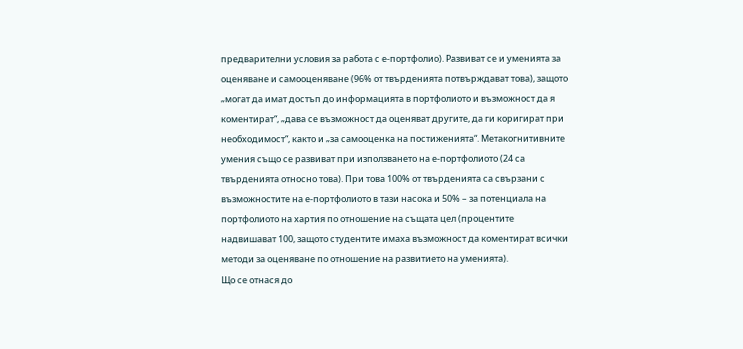предварителни условия за работа с е-портфолио). Развиват се и уменията за оценяване и самооценяване (96% от твърденията потвърждават това), защото „могат да имат достъп до информацията в портфолиото и възможност да я коментират“, „дава се възможност да оценяват другите, да ги коригират при необходимост“, както и „за самооценка на постиженията“. Метакогнитивните умения също се развиват при използването на е-портфолиото (24 са твърденията относно това). При това 100% от твърденията са свързани с възможностите на е-портфолиото в тази насока и 50% – за потенциала на портфолиото на хартия по отношение на същата цел (процентите надвишават 100, защото студентите имаха възможност да коментират всички методи за оценяване по отношение на развитието на уменията).
Що се отнася до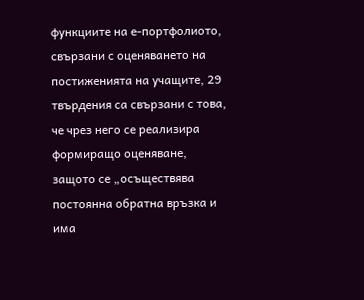функциите на е-портфолиото, свързани с оценяването на постиженията на учащите, 29 твърдения са свързани с това, че чрез него се реализира формиращо оценяване, защото се „осъществява постоянна обратна връзка и има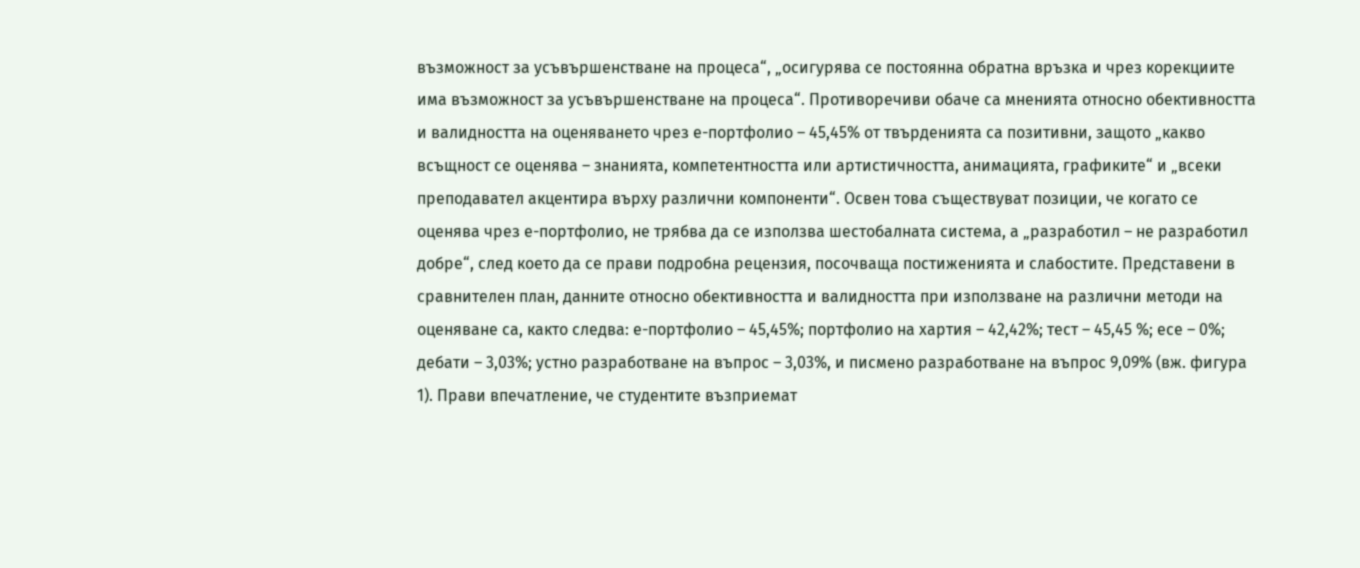възможност за усъвършенстване на процеса“, „осигурява се постоянна обратна връзка и чрез корекциите има възможност за усъвършенстване на процеса“. Противоречиви обаче са мненията относно обективността и валидността на оценяването чрез е-портфолио – 45,45% от твърденията са позитивни, защото „какво всъщност се оценява – знанията, компетентността или артистичността, анимацията, графиките“ и „всеки преподавател акцентира върху различни компоненти“. Освен това съществуват позиции, че когато се оценява чрез е-портфолио, не трябва да се използва шестобалната система, а „разработил – не разработил добре“, след което да се прави подробна рецензия, посочваща постиженията и слабостите. Представени в сравнителен план, данните относно обективността и валидността при използване на различни методи на оценяване са, както следва: е-портфолио – 45,45%; портфолио на хартия – 42,42%; тест – 45,45 %; есе – 0%; дебати – 3,03%; устно разработване на въпрос – 3,03%, и писмено разработване на въпрос 9,09% (вж. фигура 1). Прави впечатление, че студентите възприемат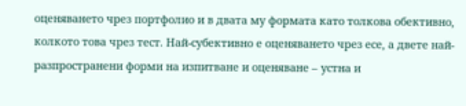оценяването чрез портфолио и в двата му формата като толкова обективно, колкото това чрез тест. Най-субективно е оценяването чрез есе, а двете най-разпространени форми на изпитване и оценяване – устна и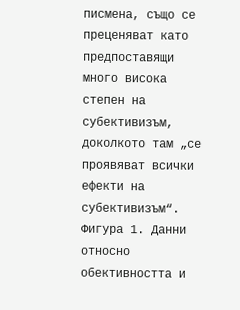писмена, също се преценяват като предпоставящи много висока степен на субективизъм, доколкото там „се проявяват всички ефекти на субективизъм“.
Фигура 1. Данни относно обективността и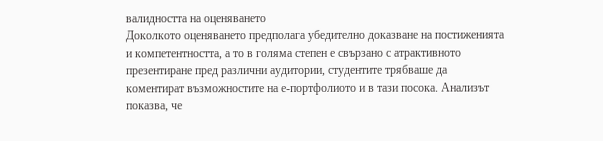валидността на оценяването
Доколкото оценяването предполага убедително доказване на постиженията и компетентността, а то в голяма степен е свързано с атрактивното презентиране пред различни аудитории, студентите трябваше да коментират възможностите на е-портфолиото и в тази посока. Анализът показва, че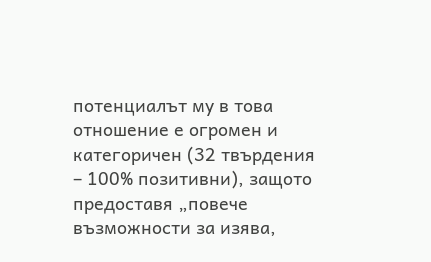потенциалът му в това отношение е огромен и категоричен (32 твърдения – 100% позитивни), защото предоставя „повече възможности за изява,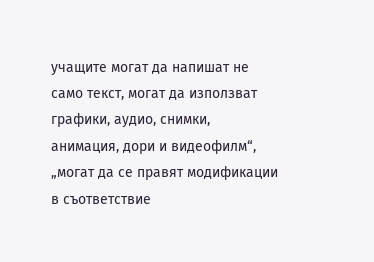учащите могат да напишат не само текст, могат да използват графики, аудио, снимки, анимация, дори и видеофилм“, „могат да се правят модификации в съответствие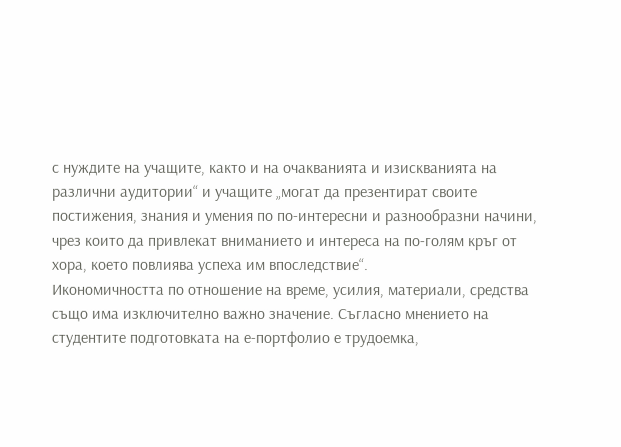с нуждите на учащите, както и на очакванията и изискванията на различни аудитории“ и учащите „могат да презентират своите постижения, знания и умения по по-интересни и разнообразни начини, чрез които да привлекат вниманието и интереса на по-голям кръг от хора, което повлиява успеха им впоследствие“.
Икономичността по отношение на време, усилия, материали, средства също има изключително важно значение. Съгласно мнението на студентите подготовката на е-портфолио е трудоемка,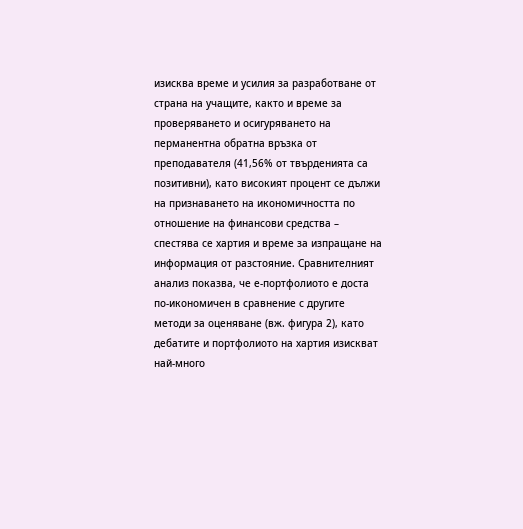изисква време и усилия за разработване от страна на учащите, както и време за проверяването и осигуряването на перманентна обратна връзка от преподавателя (41,56% от твърденията са позитивни), като високият процент се дължи на признаването на икономичността по отношение на финансови средства – спестява се хартия и време за изпращане на информация от разстояние. Сравнителният анализ показва, че е-портфолиото е доста по-икономичен в сравнение с другите методи за оценяване (вж. фигура 2), като дебатите и портфолиото на хартия изискват най-много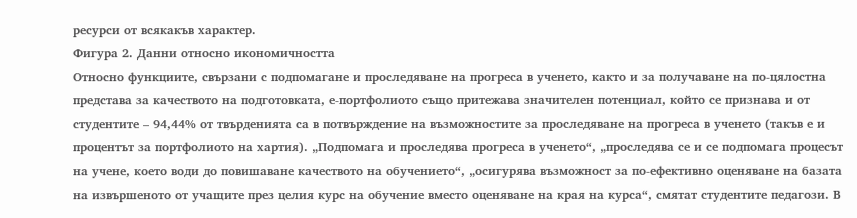ресурси от всякакъв характер.
Фигура 2. Данни относно икономичността
Относно функциите, свързани с подпомагане и проследяване на прогреса в ученето, както и за получаване на по-цялостна представа за качеството на подготовката, е-портфолиото също притежава значителен потенциал, който се признава и от студентите – 94,44% от твърденията са в потвърждение на възможностите за проследяване на прогреса в ученето (такъв е и процентът за портфолиото на хартия). „Подпомага и проследява прогреса в ученето“, „проследява се и се подпомага процесът на учене, което води до повишаване качеството на обучението“, „осигурява възможност за по-ефективно оценяване на базата на извършеното от учащите през целия курс на обучение вместо оценяване на края на курса“, смятат студентите педагози. В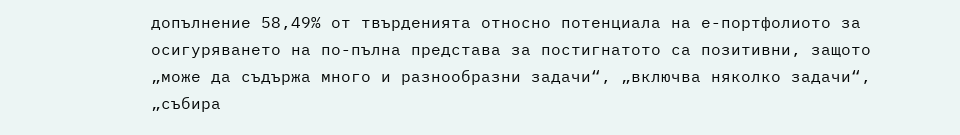допълнение 58,49% от твърденията относно потенциала на е-портфолиото за осигуряването на по-пълна представа за постигнатото са позитивни, защото „може да съдържа много и разнообразни задачи“, „включва няколко задачи“, „събира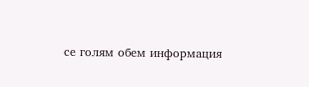се голям обем информация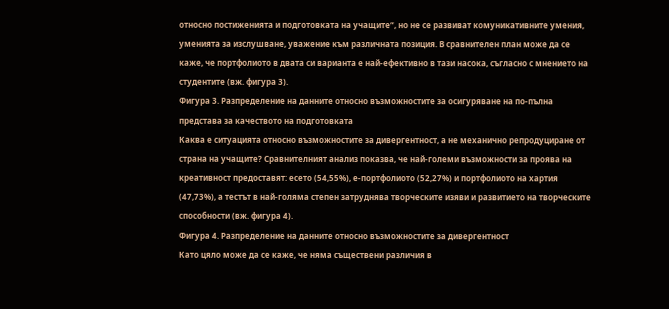относно постиженията и подготовката на учащите“, но не се развиват комуникативните умения, уменията за изслушване, уважение към различната позиция. В сравнителен план може да се каже, че портфолиото в двата си варианта е най-ефективно в тази насока, съгласно с мнението на студентите (вж. фигура 3).
Фигура 3. Разпределение на данните относно възможностите за осигуряване на по-пълна представа за качеството на подготовката
Каква е ситуацията относно възможностите за дивергентност, а не механично репродуциране от страна на учащите? Сравнителният анализ показва, че най-големи възможности за проява на креативност предоставят: есето (54,55%), е-портфолиото (52,27%) и портфолиото на хартия (47,73%), а тестът в най-голяма степен затруднява творческите изяви и развитието на творческите способности (вж. фигура 4).
Фигура 4. Разпределение на данните относно възможностите за дивергентност
Като цяло може да се каже, че няма съществени различия в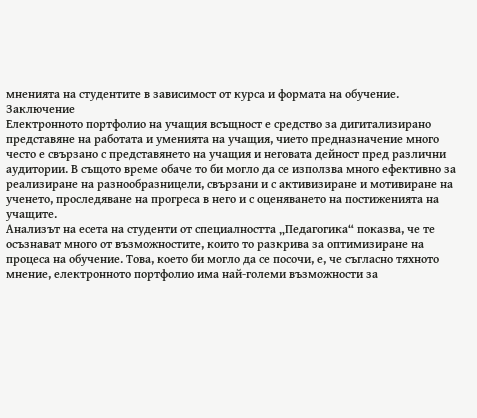мненията на студентите в зависимост от курса и формата на обучение.
Заключение
Електронното портфолио на учащия всъщност е средство за дигитализирано представяне на работата и уменията на учащия, чието предназначение много често е свързано с представянето на учащия и неговата дейност пред различни аудитории. В същото време обаче то би могло да се използва много ефективно за реализиране на разнообразницели, свързани и с активизиране и мотивиране на ученето, проследяване на прогреса в него и с оценяването на постиженията на учащите.
Анализът на есета на студенти от специалността „Педагогика“ показва, че те осъзнават много от възможностите, които то разкрива за оптимизиране на процеса на обучение. Това, което би могло да се посочи, е, че съгласно тяхното мнение, електронното портфолио има най-големи възможности за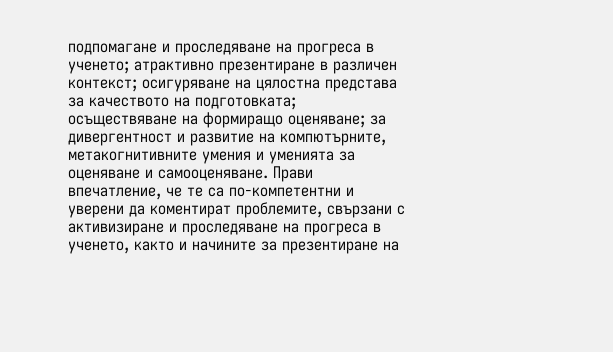подпомагане и проследяване на прогреса в ученето; атрактивно презентиране в различен контекст; осигуряване на цялостна представа за качеството на подготовката; осъществяване на формиращо оценяване; за дивергентност и развитие на компютърните, метакогнитивните умения и уменията за оценяване и самооценяване. Прави впечатление, че те са по-компетентни и уверени да коментират проблемите, свързани с активизиране и проследяване на прогреса в ученето, както и начините за презентиране на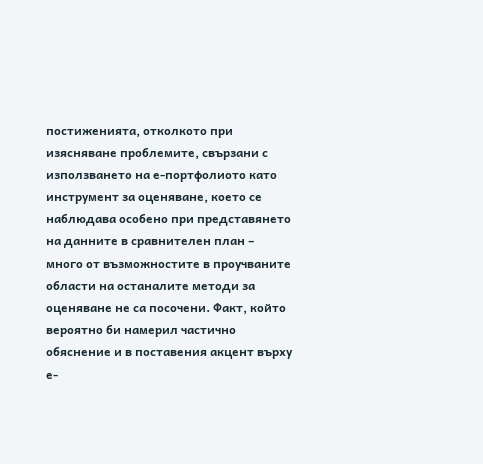постиженията, отколкото при изясняване проблемите, свързани с използването на е-портфолиото като инструмент за оценяване, което се наблюдава особено при представянето на данните в сравнителен план – много от възможностите в проучваните области на останалите методи за оценяване не са посочени. Факт, който вероятно би намерил частично обяснение и в поставения акцент върху е-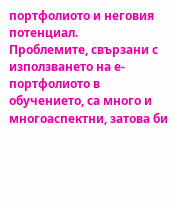портфолиото и неговия потенциал.
Проблемите, свързани с използването на е-портфолиото в обучението, са много и многоаспектни, затова би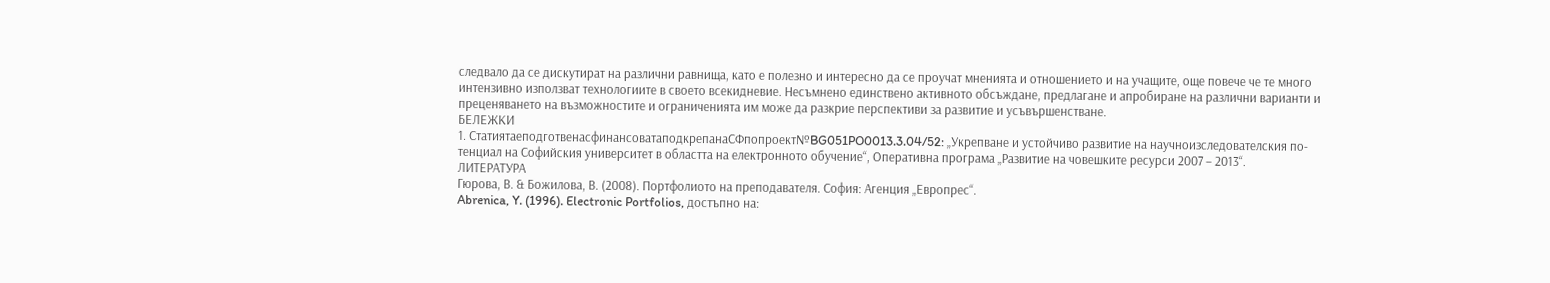следвало да се дискутират на различни равнища, като е полезно и интересно да се проучат мненията и отношението и на учащите, още повече че те много интензивно използват технологиите в своето всекидневие. Несъмнено единствено активното обсъждане, предлагане и апробиране на различни варианти и преценяването на възможностите и ограниченията им може да разкрие перспективи за развитие и усъвършенстване.
БЕЛЕЖКИ
1. СтатиятаеподготвенасфинансоватаподкрепанаСФпопроект№BG051PO0013.3.04/52: „Укрепване и устойчиво развитие на научноизследователския по-тенциал на Софийския университет в областта на електронното обучение“, Оперативна програма „Развитие на човешките ресурси 2007 – 2013“.
ЛИТЕРАТУРА
Гюрова, В. & Божилова, В. (2008). Портфолиото на преподавателя. София: Агенция „Европрес“.
Abrenica, Y. (1996). Electronic Portfolios, достъпно на: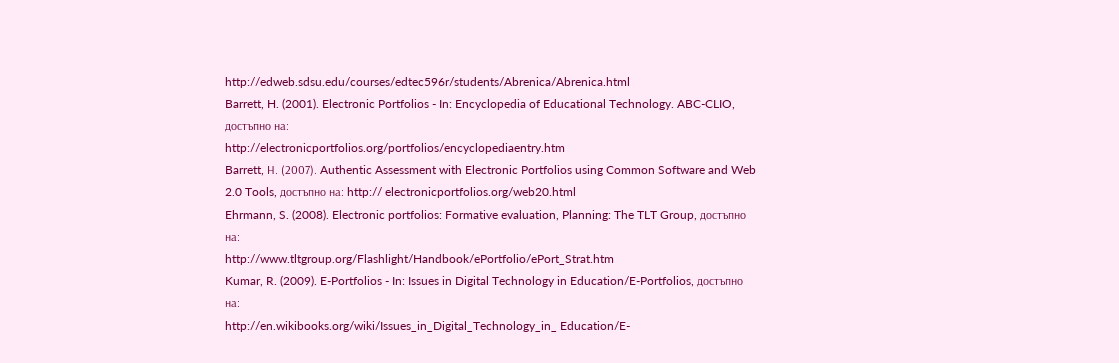http://edweb.sdsu.edu/courses/edtec596r/students/Abrenica/Abrenica.html
Barrett, H. (2001). Electronic Portfolios - In: Encyclopedia of Educational Technology. ABC-CLIO, достъпно на:
http://electronicportfolios.org/portfolios/encyclopediaentry.htm
Barrett, Н. (2007). Authentic Assessment with Electronic Portfolios using Common Software and Web 2.0 Tools, достъпно на: http:// electronicportfolios.org/web20.html
Ehrmann, S. (2008). Electronic portfolios: Formative evaluation, Planning: The TLT Group, достъпно на:
http://www.tltgroup.org/Flashlight/Handbook/ePortfolio/ePort_Strat.htm
Kumar, R. (2009). E-Portfolios - In: Issues in Digital Technology in Education/E-Portfolios, достъпно на:
http://en.wikibooks.org/wiki/Issues_in_Digital_Technology_in_ Education/E-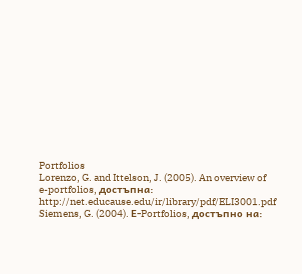Portfolios
Lorenzo, G. and Ittelson, J. (2005). An overview of e-portfolios, достъпна: http://net.educause.edu/ir/library/pdf/ELI3001.pdf
Siemens, G. (2004). Е-Portfolios, достъпно на: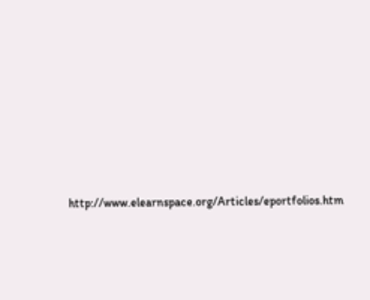http://www.elearnspace.org/Articles/eportfolios.htm